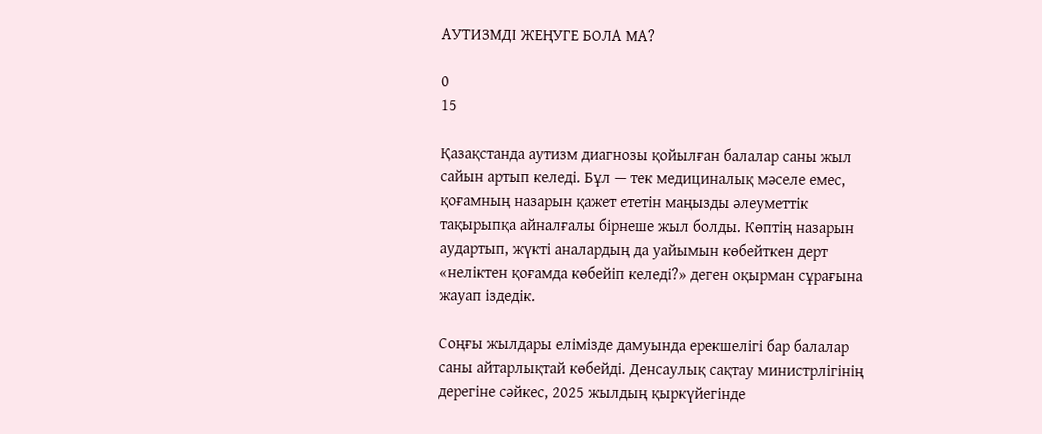АУТИЗМДІ ЖЕҢУГЕ БОЛА МА?

0
15

Қазақстанда аутизм диагнозы қойылған балалар саны жыл сайын артып келеді. Бұл — тек медициналық мәселе емес, қоғамның назарын қажет ететін маңызды әлеуметтік тақырыпқа айналғалы бірнеше жыл болды. Көптің назарын аудартып, жүкті аналардың да уайымын көбейткен дерт «неліктен қоғамда көбейіп келеді?» деген оқырман сұрағына жауап іздедік.

Соңғы жылдары елімізде дамуында ерекшелігі бар балалар саны айтарлықтай көбейді. Денсаулық сақтау министрлігінің дерегіне сәйкес, 2025 жылдың қыркүйегінде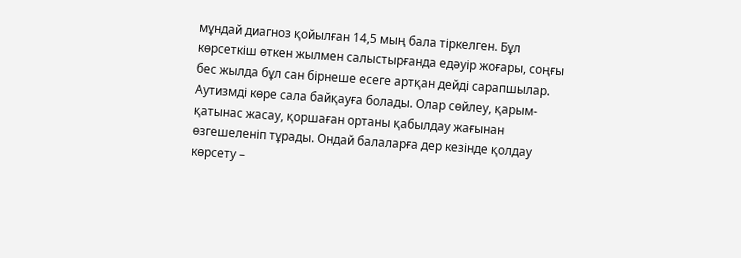мұндай диагноз қойылған 14,5 мың бала тіркелген. Бұл көрсеткіш өткен жылмен салыстырғанда едәуір жоғары, соңғы бес жылда бұл сан бірнеше есеге артқан дейді сарапшылар.
Аутизмді көре сала байқауға болады. Олар сөйлеу, қарым-қатынас жасау, қоршаған ортаны қабылдау жағынан өзгешеленіп тұрады. Ондай балаларға дер кезінде қолдау көрсету –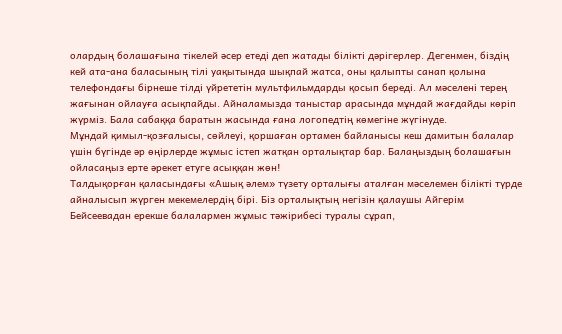олардың болашағына тікелей әсер етеді деп жатады білікті дәрігерлер. Дегенмен, біздің кей ата-ана баласының тілі уақытында шықпай жатса, оны қалыпты санап қолына телефондағы бірнеше тілді үйрететін мультфильмдарды қосып береді. Ал мәселені терең жағынан ойлауға асықпайды. Айналамызда таныстар арасында мұндай жағдайды көріп жүрміз. Бала сабаққа баратын жасында ғана логопедтің көмегіне жүгінуде.
Мұндай қимыл-қозғалысы, сөйлеуі, қоршаған ортамен байланысы кеш дамитын балалар үшін бүгінде әр өңірлерде жұмыс істеп жатқан орталықтар бар. Балаңыздың болашағын ойласаңыз ерте әрекет етуге асыққан жөн!
Талдықорған қаласындағы «Ашық әлем» түзету орталығы аталған мәселемен білікті түрде айналысып жүрген мекемелердің бірі. Біз орталықтың негізін қалаушы Айгерім Бейсеевадан ерекше балалармен жұмыс тәжірибесі туралы сұрап,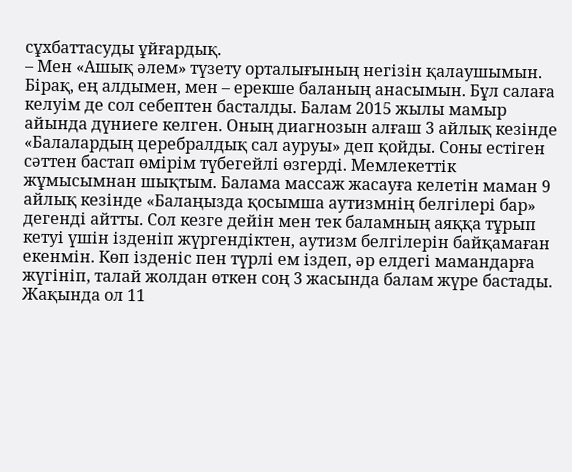сұхбаттасуды ұйғардық.
– Мен «Ашық әлем» түзету орталығының негізін қалаушымын. Бірақ, ең алдымен, мен – ерекше баланың анасымын. Бұл салаға келуім де сол себептен басталды. Балам 2015 жылы мамыр айында дүниеге келген. Оның диагнозын алғаш 3 айлық кезінде «Балалардың церебралдық сал ауруы» деп қойды. Соны естіген сәттен бастап өмірім түбегейлі өзгерді. Мемлекеттік жұмысымнан шықтым. Балама массаж жасауға келетін маман 9 айлық кезінде «Балаңызда қосымша аутизмнің белгілері бар» дегенді айтты. Сол кезге дейін мен тек баламның аяққа тұрып кетуі үшін ізденіп жүргендіктен, аутизм белгілерін байқамаған екенмін. Көп ізденіс пен түрлі ем іздеп, әр елдегі мамандарға жүгініп, талай жолдан өткен соң 3 жасында балам жүре бастады. Жақында ол 11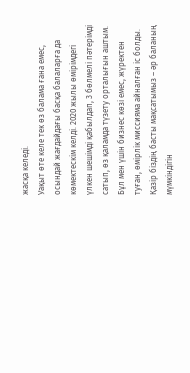жасқа келеді.
Уақыт өте келе тек өз балама ғана емес, осындай жағдайдағы басқа балаларға да көмектескім келді. 2020 жылы өмірімдегі үлкен шешімді қабылдап, 3 бөлмелі пәтерімді сатып, өз қаламда түзету орталығын аштым. Бұл мен үшін бизнес көзі емес, жүректен туған, өмірлік миссияма айналған іс болды. Қазір біздің басты мақсатымыз – әр баланың мүмкіндігін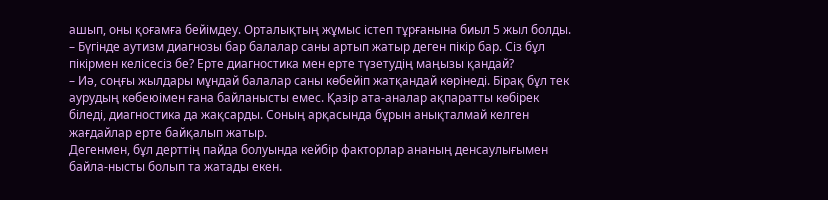ашып, оны қоғамға бейімдеу. Орталықтың жұмыс істеп тұрғанына биыл 5 жыл болды.
– Бүгінде аутизм диагнозы бар балалар саны артып жатыр деген пікір бар. Сіз бұл пікірмен келісесіз бе? Ерте диагностика мен ерте түзетудің маңызы қандай?
– Иә, соңғы жылдары мұндай балалар саны көбейіп жатқандай көрінеді. Бірақ бұл тек аурудың көбеюімен ғана байланысты емес. Қазір ата-аналар ақпаратты көбірек біледі, диагностика да жақсарды. Соның арқасында бұрын анықталмай келген жағдайлар ерте байқалып жатыр.
Дегенмен, бұл дерттің пайда болуында кейбір факторлар ананың денсаулығымен байла-нысты болып та жатады екен.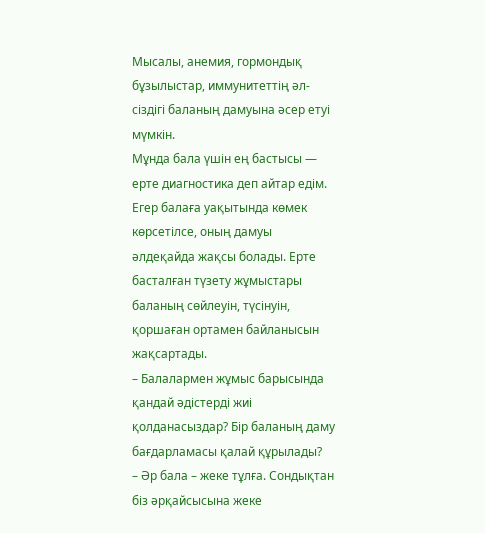Мысалы, анемия, гормондық бұзылыстар, иммунитеттің әл-сіздігі баланың дамуына әсер етуі мүмкін.
Мұнда бала үшін ең бастысы — ерте диагностика деп айтар едім. Егер балаға уақытында көмек көрсетілсе, оның дамуы әлдеқайда жақсы болады. Ерте басталған түзету жұмыстары баланың сөйлеуін, түсінуін, қоршаған ортамен байланысын жақсартады.
– Балалармен жұмыс барысында қандай әдістерді жиі қолданасыздар? Бір баланың даму бағдарламасы қалай құрылады?
– Әр бала – жеке тұлға. Сондықтан біз әрқайсысына жеке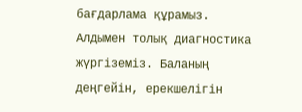бағдарлама құрамыз. Алдымен толық диагностика жүргіземіз. Баланың деңгейін, ерекшелігін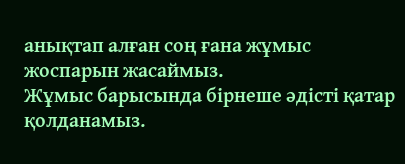анықтап алған соң ғана жұмыс жоспарын жасаймыз.
Жұмыс барысында бірнеше әдісті қатар қолданамыз.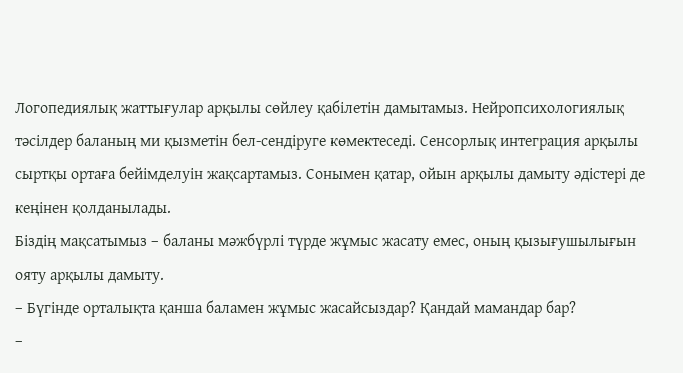Логопедиялық жаттығулар арқылы сөйлеу қабілетін дамытамыз. Нейропсихологиялық тәсілдер баланың ми қызметін бел-сендіруге көмектеседі. Сенсорлық интеграция арқылы сыртқы ортаға бейімделуін жақсартамыз. Сонымен қатар, ойын арқылы дамыту әдістері де кеңінен қолданылады.
Біздің мақсатымыз – баланы мәжбүрлі түрде жұмыс жасату емес, оның қызығушылығын ояту арқылы дамыту.
– Бүгінде орталықта қанша баламен жұмыс жасайсыздар? Қандай мамандар бар?
–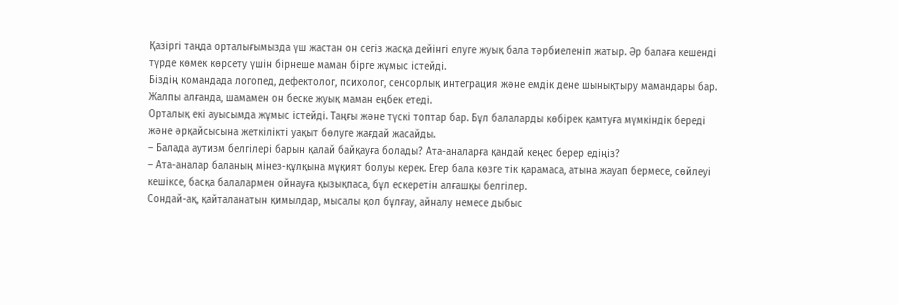Қазіргі таңда орталығымызда үш жастан он сегіз жасқа дейінгі елуге жуық бала тәрбиеленіп жатыр. Әр балаға кешенді түрде көмек көрсету үшін бірнеше маман бірге жұмыс істейді.
Біздің командада логопед, дефектолог, психолог, сенсорлық интеграция және емдік дене шынықтыру мамандары бар. Жалпы алғанда, шамамен он беске жуық маман еңбек етеді.
Орталық екі ауысымда жұмыс істейді. Таңғы және түскі топтар бар. Бұл балаларды көбірек қамтуға мүмкіндік береді және әрқайсысына жеткілікті уақыт бөлуге жағдай жасайды.
– Балада аутизм белгілері барын қалай байқауға болады? Ата-аналарға қандай кеңес берер едіңіз?
– Ата-аналар баланың мінез-құлқына мұқият болуы керек. Егер бала көзге тік қарамаса, атына жауап бермесе, сөйлеуі кешіксе, басқа балалармен ойнауға қызықпаса, бұл ескеретін алғашқы белгілер.
Сондай-ақ, қайталанатын қимылдар, мысалы қол бұлғау, айналу немесе дыбыс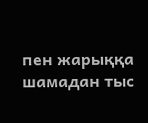пен жарыққа шамадан тыс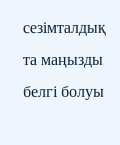сезімталдық та маңызды белгі болуы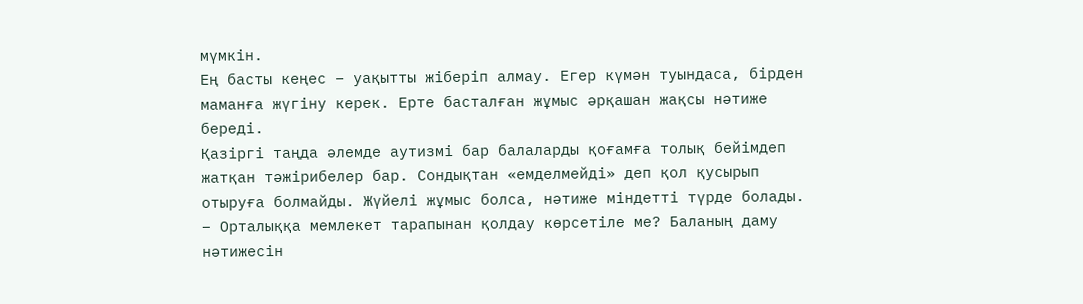мүмкін.
Ең басты кеңес – уақытты жіберіп алмау. Егер күмән туындаса, бірден маманға жүгіну керек. Ерте басталған жұмыс әрқашан жақсы нәтиже береді.
Қазіргі таңда әлемде аутизмі бар балаларды қоғамға толық бейімдеп жатқан тәжірибелер бар. Сондықтан «емделмейді» деп қол қусырып отыруға болмайды. Жүйелі жұмыс болса, нәтиже міндетті түрде болады.
– Орталыққа мемлекет тарапынан қолдау көрсетіле ме? Баланың даму нәтижесін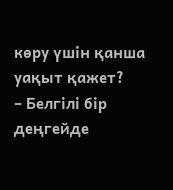көру үшін қанша уақыт қажет?
– Белгілі бір деңгейде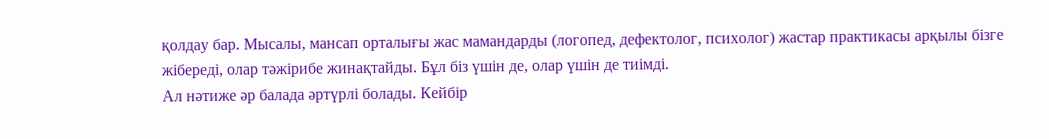қолдау бар. Мысалы, мансап орталығы жас мамандарды (логопед, дефектолог, психолог) жастар практикасы арқылы бізге жібереді, олар тәжірибе жинақтайды. Бұл біз үшін де, олар үшін де тиімді.
Ал нәтиже әр балада әртүрлі болады. Кейбір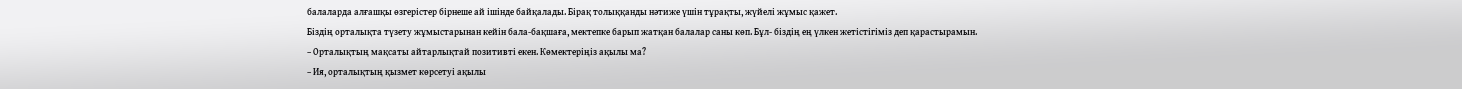балаларда алғашқы өзгерістер бірнеше ай ішінде байқалады. Бірақ толыққанды нәтиже үшін тұрақты, жүйелі жұмыс қажет.
Біздің орталықта түзету жұмыстарынан кейін бала-бақшаға, мектепке барып жатқан балалар саны көп. Бұл- біздің ең үлкен жетістігіміз деп қарастырамын.
– Орталықтың мақсаты айтарлықтай позитивті екен. Көмектеріңіз ақылы ма?
– Ия, орталықтың қызмет көрсетуі ақылы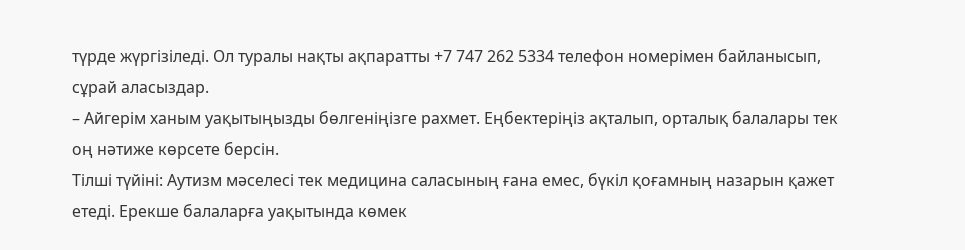түрде жүргізіледі. Ол туралы нақты ақпаратты +7 747 262 5334 телефон номерімен байланысып, сұрай аласыздар.
– Айгерім ханым уақытыңызды бөлгеніңізге рахмет. Еңбектеріңіз ақталып, орталық балалары тек оң нәтиже көрсете берсін.
Тілші түйіні: Аутизм мәселесі тек медицина саласының ғана емес, бүкіл қоғамның назарын қажет етеді. Ерекше балаларға уақытында көмек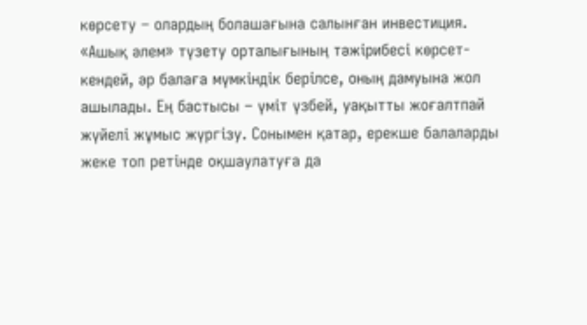көрсету – олардың болашағына салынған инвестиция.
«Ашық әлем» түзету орталығының тәжірибесі көрсет-кендей, әр балаға мүмкіндік берілсе, оның дамуына жол ашылады. Ең бастысы – үміт үзбей, уақытты жоғалтпай жүйелі жұмыс жүргізу. Сонымен қатар, ерекше балаларды жеке топ ретінде оқшаулатуға да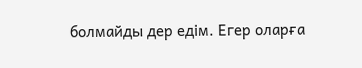болмайды дер едім. Егер оларға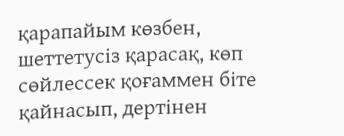қарапайым көзбен, шеттетусіз қарасақ, көп сөйлессек қоғаммен біте қайнасып, дертінен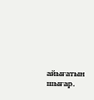айығатын шығар.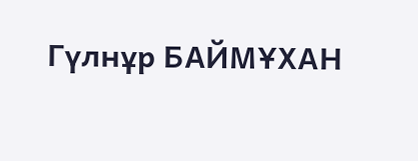Гүлнұр БАЙМҰХАН